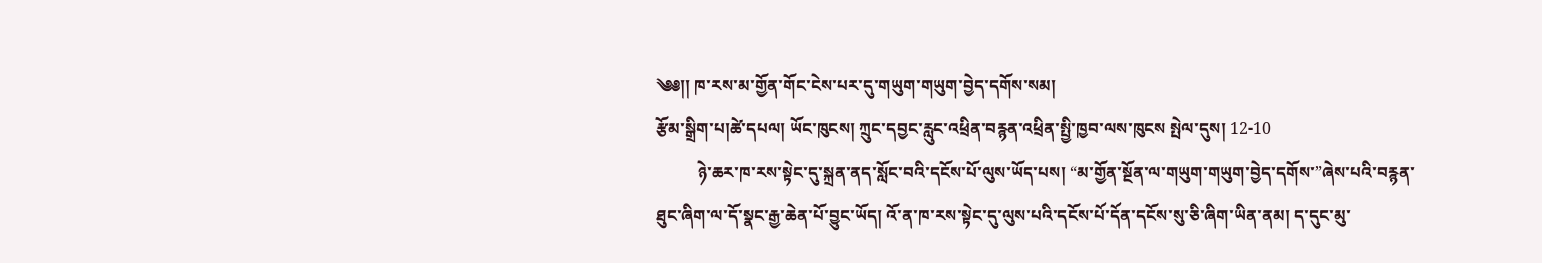༄༅།། ཁ་རས་མ་གྱོན་གོང་ངེས་པར་དུ་གཡུག་གཡུག་བྱེད་དགོས་སམ།
རྩོམ་སྒྲིག་པ།ཚེ་དཔལ། ཡོང་ཁུངས། ཀྲུང་དབྱང་རླུང་འཕྲིན་བརྙན་འཕྲིན་སྤྱི་ཁྱབ་ལས་ཁུངས སྤེལ་དུས། 12-10
          ཉེ་ཆར་ཁ་རས་སྟེང་དུ་སྐྲན་ནད་སློང་བའི་དངོས་པོ་ལུས་ཡོད་པས། “མ་གྱོན་སྔོན་ལ་གཡུག་གཡུག་བྱེད་དགོས་”ཞེས་པའི་བརྙན་ཐུང་ཞིག་ལ་དོ་སྣང་རྒྱ་ཆེན་པོ་བྱུང་ཡོད། འོ་ན་ཁ་རས་སྟེང་དུ་ལུས་པའི་དངོས་པོ་དོན་དངོས་སུ་ཅི་ཞིག་ཡིན་ནམ། ད་དུང་མུ་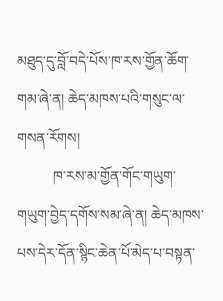མཐུད་དུ་བློ་བདེ་པོས་ཁ་རས་གྱོན་ཆོག་གམ་ཞེ་ན། ཆེད་མཁས་པའི་གསུང་ལ་གསན་རོགས།
          ཁ་རས་མ་གྱོན་གོང་གཡུག་གཡུག་བྱེད་དགོས་སམ་ཞེ་ན། ཆེད་མཁས་པས་དེར་དོན་སྙིང་ཆེན་པོ་མེད་པ་བསྟན་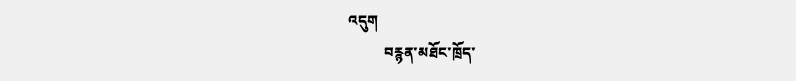འདུག
          བརྙན་མཐོང་ཁྲོད་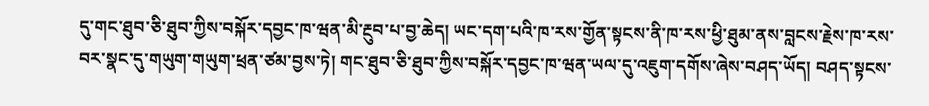དུ་གང་ཐུབ་ཅི་ཐུབ་ཀྱིས་བསྐོར་དབྱང་ཁ་ཝན་མི་རྔུབ་པ་བྱ་ཆེད། ཡང་དག་པའི་ཁ་རས་གྱོན་སྟངས་ནི་ཁ་རས་ཕྱི་ཐུམ་ནས་བླངས་རྗེས་ཁ་རས་བར་སྣང་དུ་གཡུག་གཡུག་ཕྲན་ཙམ་བྱས་ཏེ། གང་ཐུབ་ཅི་ཐུབ་ཀྱིས་བསྐོར་དབྱང་ཁ་ཝན་ཡལ་དུ་འཇུག་དགོས་ཞེས་བཤད་ཡོད། བཤད་སྟངས་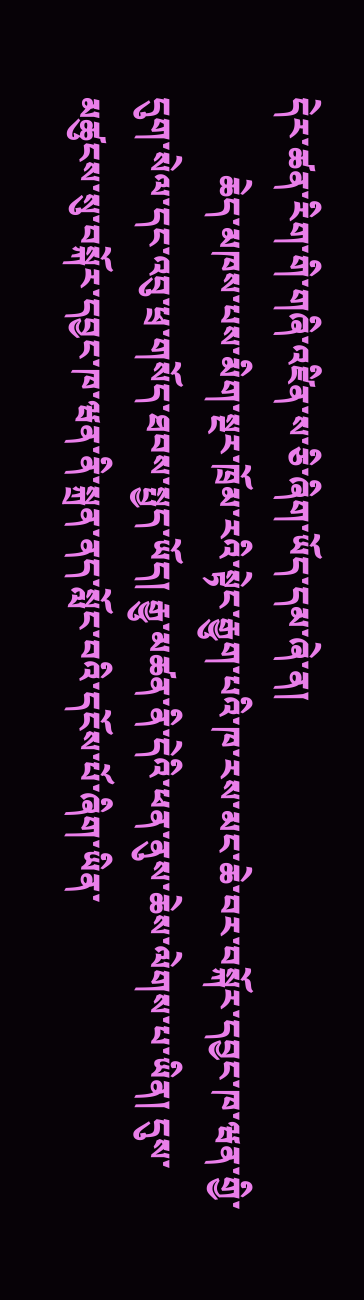དེར་ཚན་རིག་གི་གཞི་འཛིན་ས་ཅི་ཞིག་ཡོད་དམ་ཞེ་ན།
          ཆེད་མཁས་པས་མིག་སྔར་ཁྲོམ་རའི་སྟེང་རྒྱུག་པའི་ཁ་རས་མང་ཆེ་བར་བསྐོར་དབྱང་ཁ་ཝན་གྱི་དུག་སེལ་དང་འབུ་ཕྲ་གསོད་ཐབས་སྤྱད་ཡོད། རྒྱུ་མཚན་ནི་དེའི་ཕན་ནུས་ཆེས་ལེགས་པ་ཡིན། དུས་མཚུངས་སུ་བསྐོར་དབྱང་ཁ་ཝན་ནི་སྐྲན་ནད་སློང་བའི་དངོས་པོ་ཞིག་ཡིན་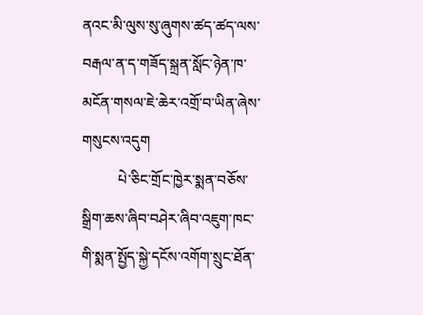ནའང་མི་ལུས་སུ་ཞུགས་ཚད་ཚད་ལས་བརྒལ་ན་ད་གཟོད་སྐྲན་སློང་ཉེན་ཁ་མངོན་གསལ་ཇེ་ཆེར་འགྲོ་བ་ཡིན་ཞེས་གསུངས་འདུག
          པེ་ཅིང་གྲོང་ཁྱེར་སྨན་བཅོས་སྒྲིག་ཆས་ཞིབ་བཤེར་ཞིབ་འཇུག་ཁང་གི་སྨན་སྤྱོད་སྐྱེ་དངོས་འགོག་སྲུང་ཐོན་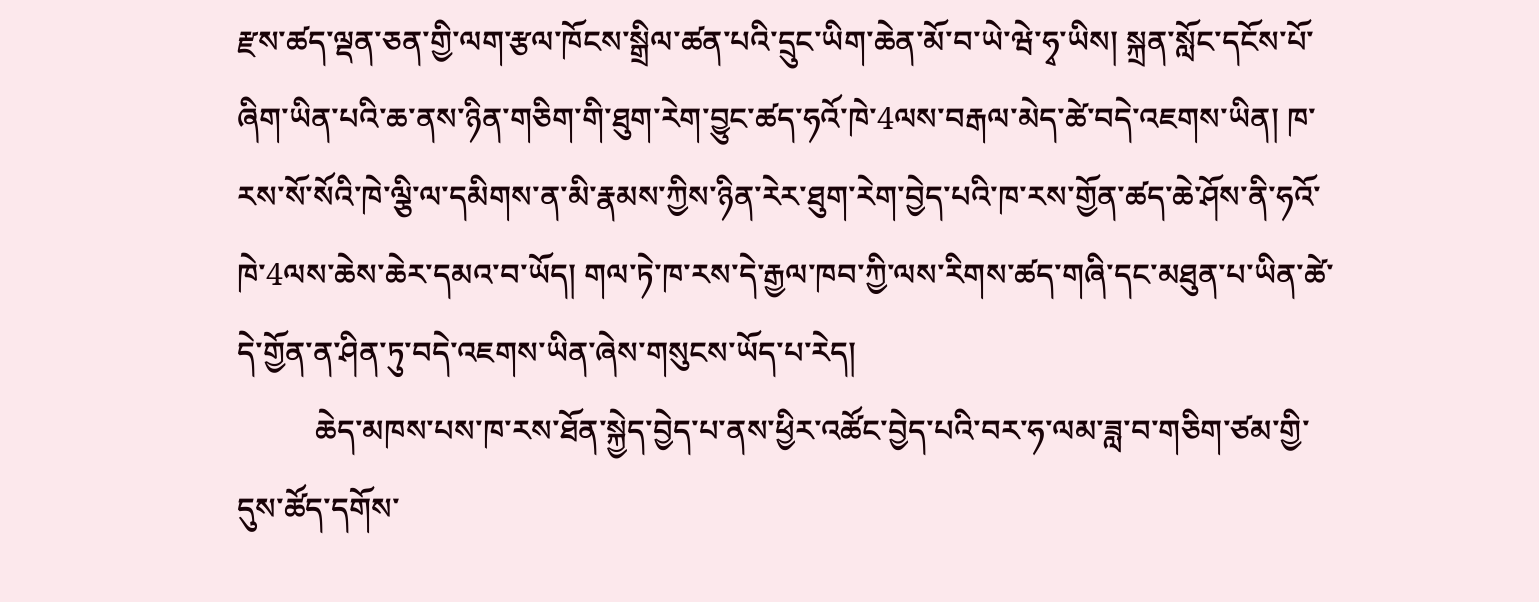རྫས་ཚད་ལྡན་ཅན་གྱི་ལག་རྩལ་ཁོངས་སྒྲིལ་ཚན་པའི་དྲུང་ཡིག་ཆེན་མོ་བ་ཡེ་ཝེ་ཧྭ་ཡིས། སྐྲན་སློང་དངོས་པོ་ཞིག་ཡིན་པའི་ཆ་ནས་ཉིན་གཅིག་གི་ཐུག་རེག་བྱུང་ཚད་ཧའོ་ཁེ་4ལས་བརྒལ་མེད་ཚེ་བདེ་འཇགས་ཡིན། ཁ་རས་སོ་སོའི་ཁེ་ལྕི་ལ་དམིགས་ན་མི་རྣམས་ཀྱིས་ཉིན་རེར་ཐུག་རེག་བྱེད་པའི་ཁ་རས་གྱོན་ཚད་ཆེ་ཤོས་ནི་ཧའོ་ཁེ་4ལས་ཆེས་ཆེར་དམའ་བ་ཡོད། གལ་ཏེ་ཁ་རས་དེ་རྒྱལ་ཁབ་ཀྱི་ལས་རིགས་ཚད་གཞི་དང་མཐུན་པ་ཡིན་ཚེ་དེ་གྱོན་ན་ཤིན་ཏུ་བདེ་འཇགས་ཡིན་ཞེས་གསུངས་ཡོད་པ་རེད།
          ཆེད་མཁས་པས་ཁ་རས་ཐོན་སྐྱེད་བྱེད་པ་ནས་ཕྱིར་འཚོང་བྱེད་པའི་བར་ཧ་ལམ་ཟླ་བ་གཅིག་ཙམ་གྱི་དུས་ཚོད་དགོས་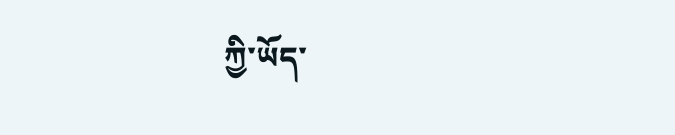ཀྱི་ཡོད་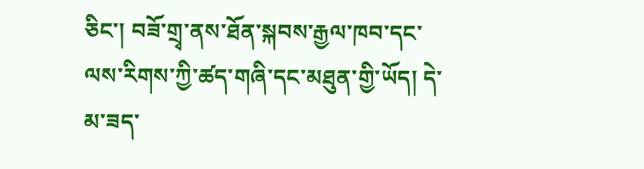ཅིང་། བཟོ་གྲྭ་ནས་ཐོན་སྐབས་རྒྱལ་ཁབ་དང་ལས་རིགས་ཀྱི་ཚད་གཞི་དང་མཐུན་གྱི་ཡོད། དེ་མ་ཟད་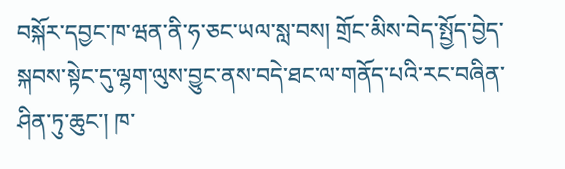བསྐོར་དབྱང་ཁ་ཝན་ནི་ཧ་ཅང་ཡལ་སླ་བས། གྲོང་མིས་བེད་སྤྱོད་བྱེད་སྐབས་སྟེང་དུ་ལྷག་ལུས་བྱུང་ནས་བདེ་ཐང་ལ་གནོད་པའི་རང་བཞིན་ཤིན་ཏུ་ཆུང་། ཁ་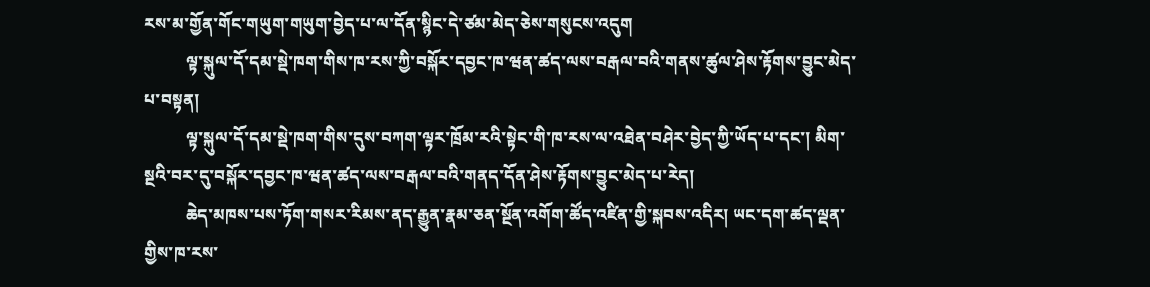རས་མ་གྱོན་གོང་གཡུག་གཡུག་བྱེད་པ་ལ་དོན་སྙིང་དེ་ཙམ་མེད་ཅེས་གསུངས་འདུག
          ལྟ་སྐུལ་དོ་དམ་སྡེ་ཁག་གིས་ཁ་རས་ཀྱི་བསྐོར་དབྱང་ཁ་ཝན་ཚད་ལས་བརྒལ་བའི་གནས་ཚུལ་ཤེས་རྟོགས་བྱུང་མེད་པ་བསྟན།
          ལྟ་སྐུལ་དོ་དམ་སྡེ་ཁག་གིས་དུས་བཀག་ལྟར་ཁྲོམ་རའི་སྟེང་གི་ཁ་རས་ལ་འཐེན་བཤེར་བྱེད་ཀྱི་ཡོད་པ་དང་། མིག་སྔའི་བར་དུ་བསྐོར་དབྱང་ཁ་ཝན་ཚད་ལས་བརྒལ་བའི་གནད་དོན་ཤེས་རྟོགས་བྱུང་མེད་པ་རེད།
          ཆེད་མཁས་པས་ཏོག་གསར་རིམས་ནད་རྒྱུན་རྣམ་ཅན་སྔོན་འགོག་ཚོད་འཛིན་གྱི་སྐབས་འདིར། ཡང་དག་ཚད་ལྡན་གྱིས་ཁ་རས་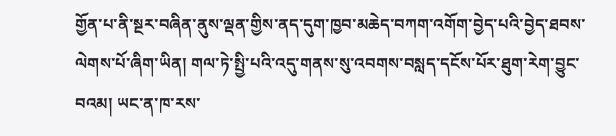གྱོན་པ་ནི་སྔར་བཞིན་ནུས་ལྡན་གྱིས་ནད་དུག་ཁྱབ་མཆེད་བཀག་འགོག་བྱེད་པའི་བྱེད་ཐབས་ལེགས་པོ་ཞིག་ཡིན། གལ་ཏེ་སྤྱི་པའི་འདུ་གནས་སུ་འབགས་བསླད་དངོས་པོར་ཐུག་རེག་བྱུང་བའམ། ཡང་ན་ཁ་རས་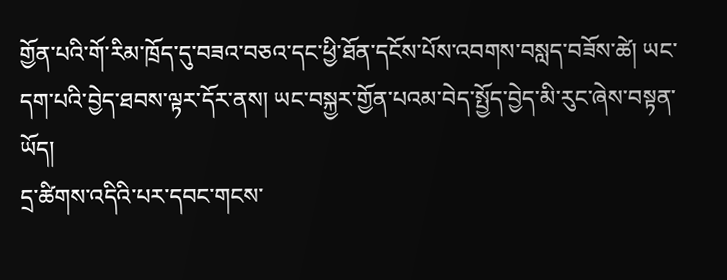གྱོན་པའི་གོ་རིམ་ཁྲོད་དུ་བཟའ་བཅའ་དང་ཕྱི་ཐོན་དངོས་པོས་འབགས་བསླད་བཟོས་ཚེ། ཡང་དག་པའི་བྱེད་ཐབས་ལྟར་དོར་ནས། ཡང་བསྐྱར་གྱོན་པའམ་བེད་སྤྱོད་བྱེད་མི་རུང་ཞེས་བསྟན་ཡོད།
དྲ་ཚིགས་འདིའི་པར་དབང་གངས་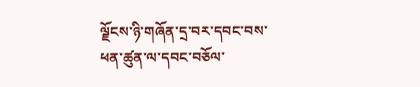ལྗོངས་ཉི་གཞོན་དྲ་བར་དབང་བས་ཕན་ཚུན་ལ་དབང་བཅོལ་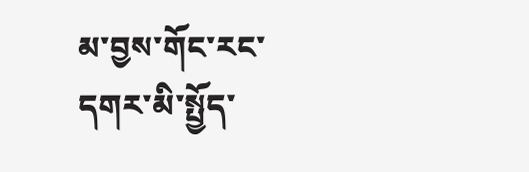མ་བྱས་གོང་རང་དགར་མི་སྤྱོད་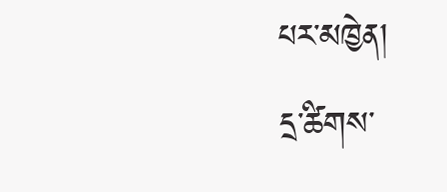པར་མཁྱེན།
དྲ་ཚིགས་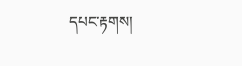དཔང་རྟགས།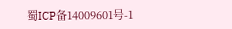蜀ICP备14009601号-1